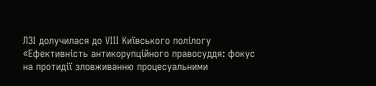ЛЗІ долучилася до VІІІ Київського полілогу «Ефективність антикорупційного правосуддя: фокус на протидії зловживанню процесуальними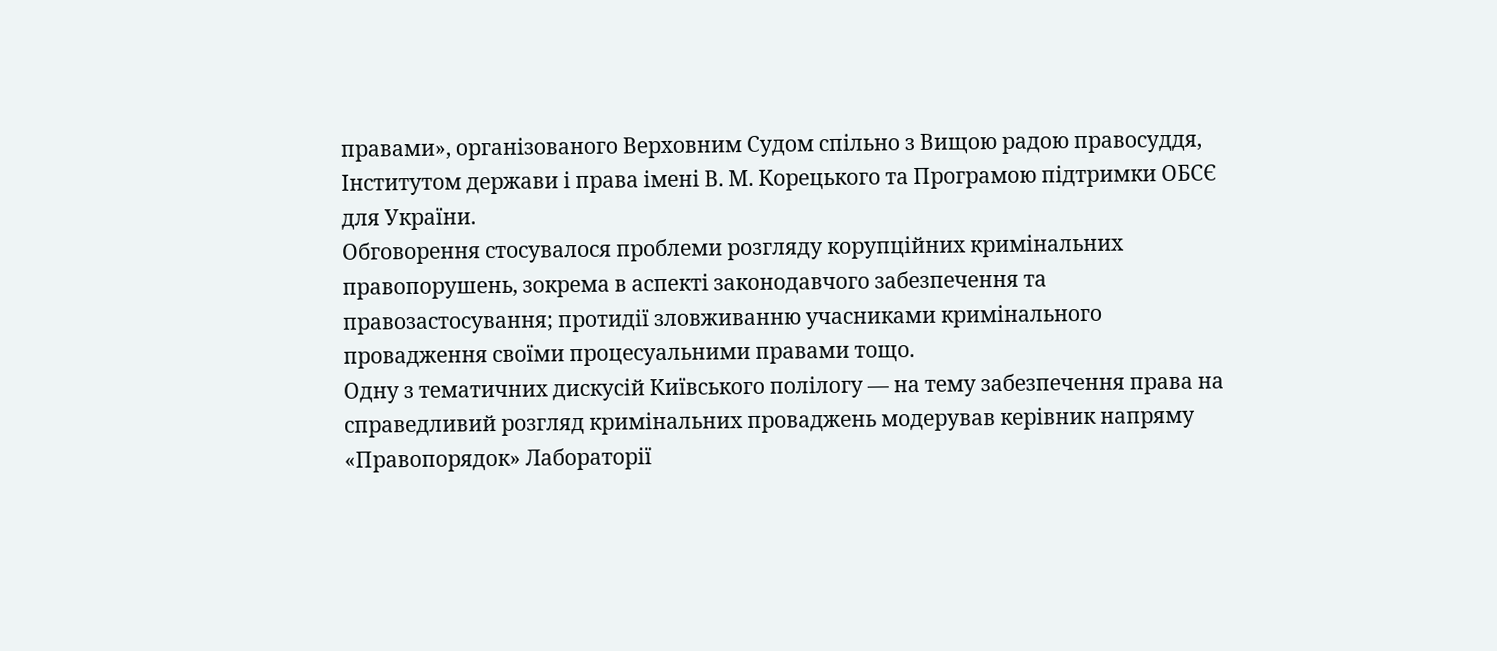правами», організованого Верховним Судом спільно з Вищою радою правосуддя, Інститутом держави і права імені В. М. Корецького та Програмою підтримки ОБСЄ для України.
Обговорення стосувалося проблеми розгляду корупційних кримінальних правопорушень, зокрема в аспекті законодавчого забезпечення та правозастосування; протидії зловживанню учасниками кримінального провадження своїми процесуальними правами тощо.
Одну з тематичних дискусій Київського полілогу — на тему забезпечення права на справедливий розгляд кримінальних проваджень модерував керівник напряму «Правопорядок» Лабораторії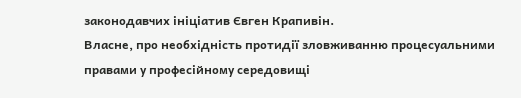законодавчих ініціатив Євген Крапивін.
Власне, про необхідність протидії зловживанню процесуальними правами у професійному середовищі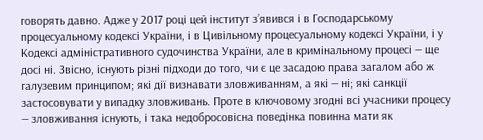говорять давно. Адже у 2017 році цей інститут зʼявився і в Господарському процесуальному кодексі України, і в Цивільному процесуальному кодексі України, і у Кодексі адміністративного судочинства України, але в кримінальному процесі — ще досі ні. Звісно, існують різні підходи до того, чи є це засадою права загалом або ж галузевим принципом; які дії визнавати зловживанням, а які — ні; які санкції застосовувати у випадку зловживань. Проте в ключовому згодні всі учасники процесу — зловживання існують, і така недобросовісна поведінка повинна мати як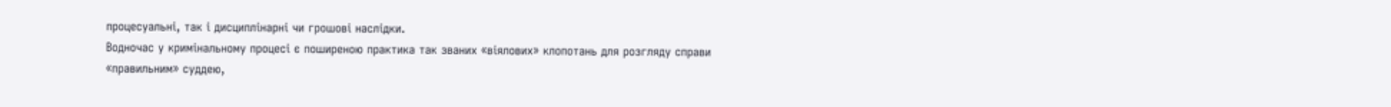процесуальні, так і дисциплінарні чи грошові наслідки.
Водночас у кримінальному процесі є поширеною практика так званих «віялових» клопотань для розгляду справи «правильним» суддею,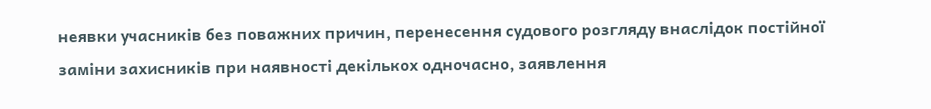неявки учасників без поважних причин, перенесення судового розгляду внаслідок постійної заміни захисників при наявності декількох одночасно, заявлення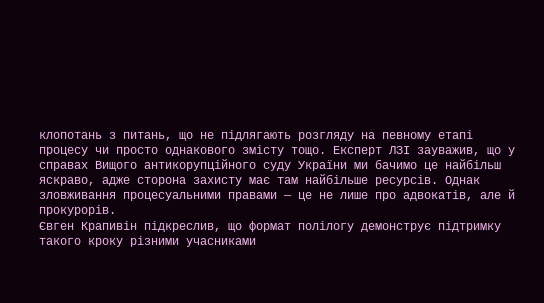клопотань з питань, що не підлягають розгляду на певному етапі процесу чи просто однакового змісту тощо. Експерт ЛЗІ зауважив, що у справах Вищого антикорупційного суду України ми бачимо це найбільш яскраво, адже сторона захисту має там найбільше ресурсів. Однак зловживання процесуальними правами — це не лише про адвокатів, але й прокурорів.
Євген Крапивін підкреслив, що формат полілогу демонструє підтримку такого кроку різними учасниками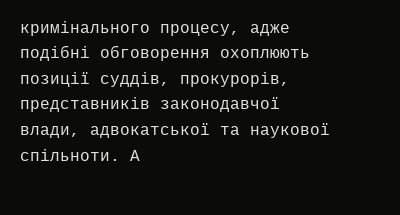кримінального процесу, адже подібні обговорення охоплюють позиції суддів, прокурорів, представників законодавчої влади, адвокатської та наукової спільноти. А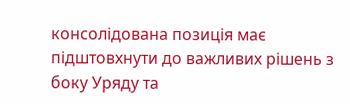консолідована позиція має підштовхнути до важливих рішень з боку Уряду та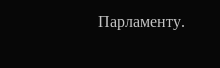Парламенту.